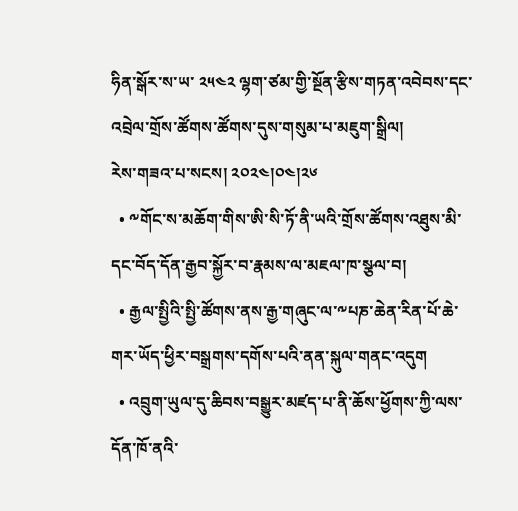ཧིན་སྒོར་ས་ཡ་ ༢༥༤༢ ལྷག་ཙམ་གྱི་སྔོན་རྩིས་གཏན་འབེབས་དང་འབྲེལ་གྲོས་ཚོགས་ཚོགས་དུས་གསུམ་པ་མཇུག་སྒྲིལ།
རེས་གཟའ་པ་སངས། ༢༠༢༤།༠༤།༢༦
  • ༸གོང་ས་མཆོག་གིས་ཨི་སི་ཏོ་ནི་ཡའི་གྲོས་ཚོགས་འཐུས་མི་དང་བོད་དོན་རྒྱབ་སྐྱོར་བ་རྣམས་ལ་མཇལ་ཁ་སྩལ་བ།
  • རྒྱལ་སྤྱིའི་སྤྱི་ཚོགས་ནས་རྒྱ་གཞུང་ལ་༸པཎ་ཆེན་རིན་པོ་ཆེ་གར་ཡོད་ཕྱིར་བསྒྲགས་དགོས་པའི་ནན་སྐུལ་གནང་འདུག
  • འབྲུག་ཡུལ་དུ་ཆིབས་བསྒྱུར་མཛད་པ་ནི་ཆོས་ཕྱོགས་ཀྱི་ལས་དོན་ཁོ་ནའི་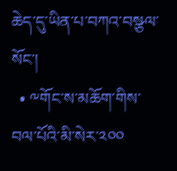ཆེད་དུ་ཡིན་པ་བཀའ་བསྩལ་སོང་།
  • ༸གོང་ས་མཆོག་གིས་བལ་པོའི་མི་སེར་༢༠༠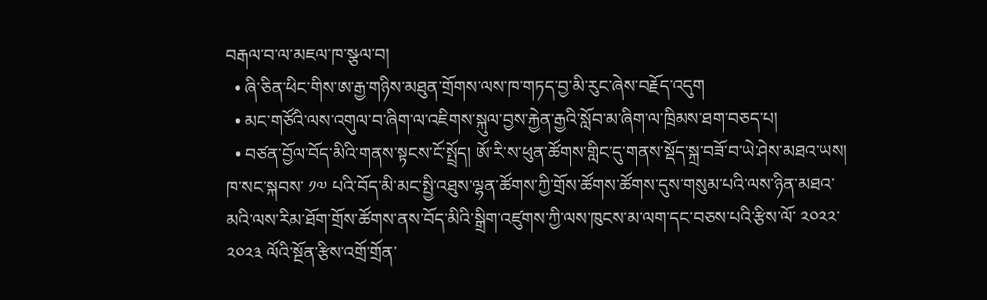བརྒལ་བ་ལ་མཇལ་ཁ་སྩལ་བ།
  • ཞི་ཅིན་ཕིང་གིས་ཨ་རྒྱ་གཉིས་མཐུན་གྲོགས་ལས་ཁ་གཏད་བྱ་མི་རུང་ཞེས་བརྗོད་འདུག
  • མང་གཙོའི་ལས་འགུལ་བ་ཞིག་ལ་འཇིགས་སྐུལ་བྱས་རྐྱེན་རྒྱའི་སློབ་མ་ཞིག་ལ་ཁྲིམས་ཐག་བཅད་པ།
  • བཙན་བྱོལ་བོད་མིའི་གནས་སྟངས་ངོ་སྤྲོད། ཨོ་རི་ས་ཕུན་ཚོགས་གླིང་དུ་གནས་སྡོད་སྐྲ་བཟོ་བ་ཡེ་ཤེས་མཐའ་ཡས།
ཁ་སང་སྐབས་ ༡༧ པའི་བོད་མི་མང་སྤྱི་འཐུས་ལྷན་ཚོགས་ཀྱི་གྲོས་ཚོགས་ཚོགས་དུས་གསུམ་པའི་ལས་ཉིན་མཐའ་མའི་ལས་རིམ་ཐོག་གྲོས་ཚོགས་ནས་བོད་མིའི་སྒྲིག་འཛུགས་ཀྱི་ལས་ཁུངས་མ་ལག་དང་བཅས་པའི་རྩིས་ལོ་ ༢༠༢༢་༢༠༢༣ ལོའི་སྔོན་རྩིས་འགྲོ་གྲོན་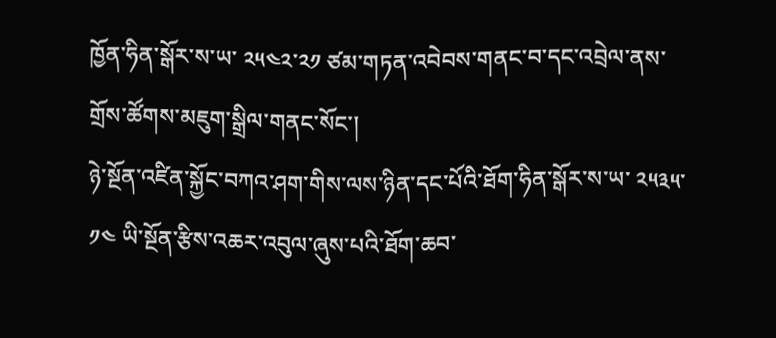ཁྱོན་ཧིན་སྒོར་ས་ཡ་ ༢༥༤༢་༢༡ ཙམ་གཏན་འབེབས་གནང་བ་དང་འབྲེལ་ནས་གྲོས་ཚོགས་མཇུག་སྒྲིལ་གནང་སོང་།
ཉེ་སྔོན་འཛིན་སྐྱོང་བཀའ་ཤག་གིས་ལས་ཉིན་དང་པོའི་ཐོག་ཧིན་སྒོར་ས་ཡ་ ༢༥༣༥་༡༤ ཡི་སྔོན་རྩིས་འཆར་འབུལ་ཞུས་པའི་ཐོག་ཆབ་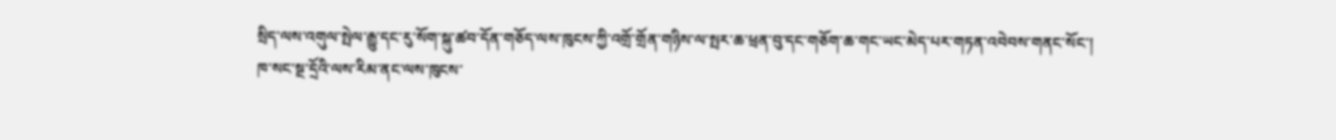སྲིད་ལས་འགུལ་སྤེལ་རྒྱུ་དང་རུ་སོག་སྐུ་ཚབ་དོན་གཅོད་ལས་ཁུངས་ཀྱི་འགྲོ་གྲོན་གཉིས་ལ་སྤར་ཆ་ཕྲན་བུ་དང་གཅོག་ཆ་གང་ཡང་མེད་པར་གཏན་འབེབས་གནང་སོང་།
ཁ་སང་སྔ་དྲོའི་ལས་རིམ་ནང་ལས་ཁུངས་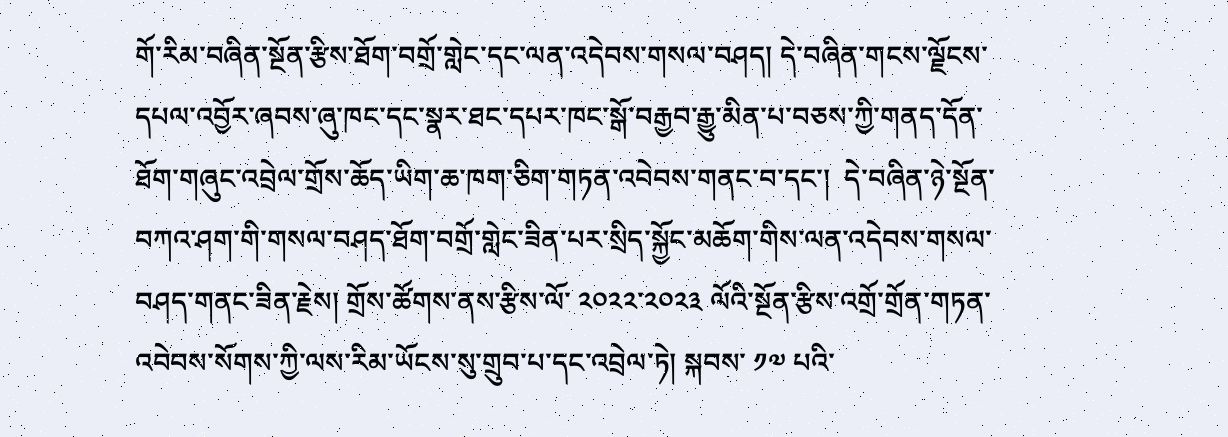གོ་རིམ་བཞིན་སྔོན་རྩིས་ཐོག་བགྲོ་གླེང་དང་ལན་འདེབས་གསལ་བཤད། དེ་བཞིན་གངས་ལྗོངས་དཔལ་འབྱོར་ཞབས་ཞུ་ཁང་དང་སྣར་ཐང་དཔར་ཁང་སྒོ་བརྒྱབ་རྒྱུ་མིན་པ་བཅས་ཀྱི་གནད་དོན་ཐོག་གཞུང་འབྲེལ་གྲོས་ཆོད་ཡིག་ཆ་ཁག་ཅིག་གཏན་འབེབས་གནང་བ་དང་།  དེ་བཞིན་ཉེ་སྔོན་བཀའ་ཤག་གི་གསལ་བཤད་ཐོག་བགྲོ་གླེང་ཟིན་པར་སྲིད་སྐྱོང་མཆོག་གིས་ལན་འདེབས་གསལ་བཤད་གནང་ཟིན་རྗེས། གྲོས་ཚོགས་ནས་རྩིས་ལོ་ ༢༠༢༢་༢༠༢༣ ལོའི་སྔོན་རྩིས་འགྲོ་གྲོན་གཏན་འབེབས་སོགས་ཀྱི་ལས་རིམ་ཡོངས་སུ་གྲུབ་པ་དང་འབྲེལ་ཏེ། སྐབས་ ༡༧ པའི་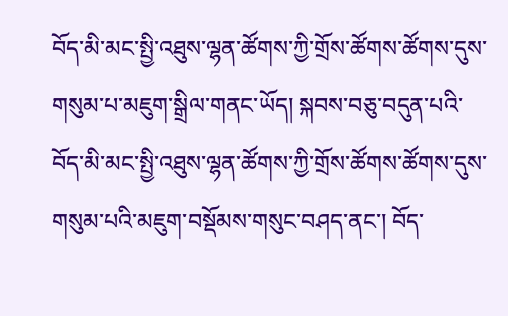བོད་མི་མང་སྤྱི་འཐུས་ལྷན་ཚོགས་ཀྱི་གྲོས་ཚོགས་ཚོགས་དུས་གསུམ་པ་མཇུག་སྒྲིལ་གནང་ཡོད། སྐབས་བཅུ་བདུན་པའི་བོད་མི་མང་སྤྱི་འཐུས་ལྷན་ཚོགས་ཀྱི་གྲོས་ཚོགས་ཚོགས་དུས་གསུམ་པའི་མཇུག་བསྡོམས་གསུང་བཤད་ནང་། བོད་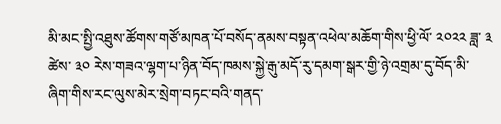མི་མང་སྤྱི་འཐུས་ཚོགས་གཙོ་མཁན་པོ་བསོད་ནམས་བསྟན་འཕེལ་མཆོག་གིས་ཕྱི་ལོ་ ༢༠༢༢ ཟླ་ ༣ ཚེས་ ༣༠ རེས་གཟའ་ལྷག་པ་ཉིན་བོད་ཁམས་སྐྱེ་རྒུ་མདོ་རུ་དམག་སྒར་གྱི་ཉེ་འགྲམ་དུ་བོད་མི་ཞིག་གིས་རང་ལུས་མེར་སྲེག་བཏང་བའི་གནད་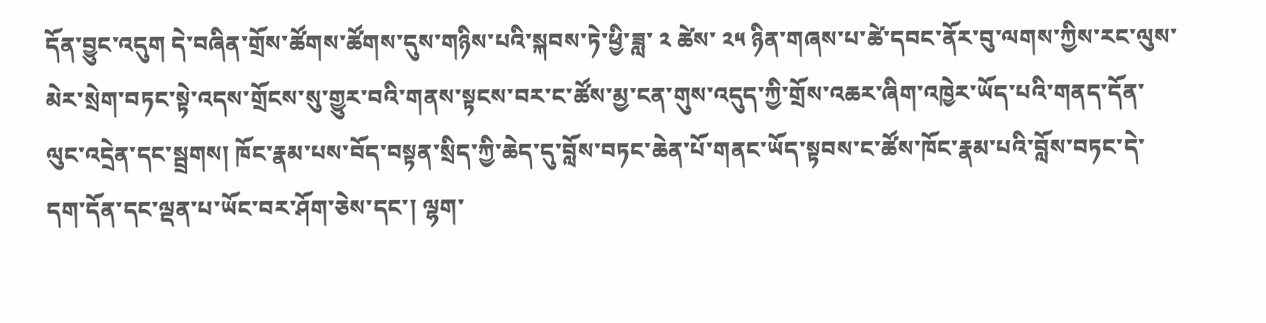དོན་བྱུང་འདུག དེ་བཞིན་གྲོས་ཚོགས་ཚོགས་དུས་གཉིས་པའི་སྐབས་ཏེ་ཕྱི་ཟླ་ ༢ ཚེས་ ༢༥ ཉིན་གཞས་པ་ཚེ་དབང་ནོར་བུ་ལགས་ཀྱིས་རང་ལུས་མེར་སྲེག་བཏང་སྟེ་འདས་གྲོངས་སུ་གྱུར་བའི་གནས་སྟངས་བར་ང་ཚོས་མྱ་ངན་གུས་འདུད་ཀྱི་གྲོས་འཆར་ཞིག་འཁྱེར་ཡོད་པའི་གནད་དོན་ལུང་འདྲེན་དང་སྦྲགས། ཁོང་རྣམ་པས་བོད་བསྟན་སྲིད་ཀྱི་ཆེད་དུ་བློས་བཏང་ཆེན་པོ་གནང་ཡོད་སྟབས་ང་ཚོས་ཁོང་རྣམ་པའི་བློས་བཏང་དེ་དག་དོན་དང་ལྡན་པ་ཡོང་བར་ཤོག་ཅེས་དང་། ལྷག་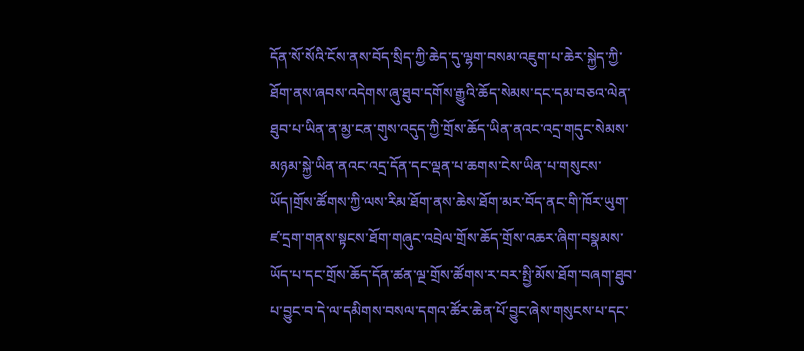དོན་སོ་སོའི་ངོས་ནས་བོད་སྲིད་ཀྱི་ཆེད་དུ་ལྷག་བསམ་འཇུག་པ་ཆེར་སྐྱེད་ཀྱི་ཐོག་ནས་ཞབས་འདེགས་ཞུ་ཐུབ་དགོས་རྒྱུའི་ཆོད་སེམས་དང་དམ་བཅའ་ལེན་ཐུབ་པ་ཡིན་ན་མྱ་ངན་གུས་འདུད་ཀྱི་གྲོས་ཆོད་ཡིན་ནའང་འདྲ་གདུང་སེམས་མཉམ་སྐྱེ་ཡིན་ནའང་འདྲ་དོན་དང་ལྡན་པ་ཆགས་ངེས་ཡིན་པ་གསུངས་ཡོད།གྲོས་ཚོགས་ཀྱི་ལས་རིམ་ཐོག་ནས་ཆེས་ཐོག་མར་བོད་ནང་གི་ཁོར་ཡུག་ཛ་དྲག་གནས་སྟངས་ཐོག་གཞུང་འབྲེལ་གྲོས་ཆོད་གྲོས་འཆར་ཞིག་བསྣམས་ཡོད་པ་དང་གྲོས་ཆོད་དོན་ཚན་ལྔ་གྲོས་ཚོགས་ར་བར་སྤྱི་མོས་ཐོག་བཞག་ཐུབ་པ་བྱུང་བ་དེ་ལ་དམིགས་བསལ་དགའ་ཚོར་ཆེན་པོ་བྱུང་ཞེས་གསུངས་པ་དང་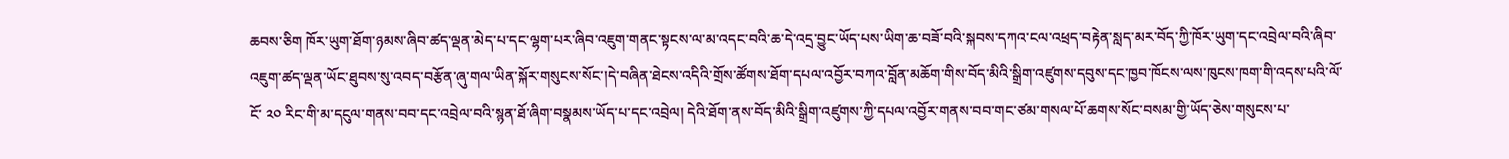ཆབས་ཅིག ཁོར་ཡུག་ཐོག་ཉམས་ཞིབ་ཚད་ལྡན་མེད་པ་དང་ལྷག་པར་ཞིབ་འཇུག་གནང་སྟངས་ལ་མ་འདང་བའི་ཆ་དེ་འདྲ་བྱུང་ཡོད་པས་ཡིག་ཆ་བཟོ་བའི་སྐབས་དཀའ་ངལ་འཕྲད་བརྟེན་སླད་མར་བོད་ཀྱི་ཁོར་ཡུག་དང་འབྲེལ་བའི་ཞིབ་འཇུག་ཚད་ལྡན་ཡོང་ཐུབས་སུ་འབད་བརྩོན་ཞུ་གལ་ཡིན་སྐོར་གསུངས་སོང་།དེ་བཞིན་ཐེངས་འདིའི་གྲོས་ཚོགས་ཐོག་དཔལ་འབྱོར་བཀའ་བློན་མཆོག་གིས་བོད་མིའི་སྒྲིག་འཛུགས་དབུས་དང་ཁྱབ་ཁོངས་ལས་ཁུངས་ཁག་གི་འདས་པའི་ལོ་ངོ་ ༢༠ རིང་གི་མ་དངུལ་གནས་བབ་དང་འབྲེལ་བའི་སྙན་ཐོ་ཞིག་བསྣམས་ཡོད་པ་དང་འབྲེལ། དེའི་ཐོག་ནས་བོད་མིའི་སྒྲིག་འཛུགས་ཀྱི་དཔལ་འབྱོར་གནས་བབ་གང་ཙམ་གསལ་པོ་ཆགས་སོང་བསམ་གྱི་ཡོད་ཅེས་གསུངས་པ་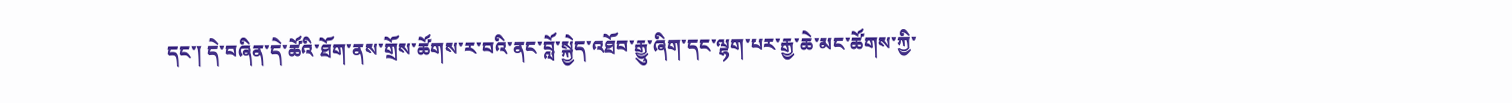དང་། དེ་བཞིན་དེ་ཚོའི་ཐོག་ནས་གྲོས་ཚོགས་ར་བའི་ནང་བློ་སྐྱེད་འཐོབ་རྒྱུ་ཞིག་དང་ལྷག་པར་རྒྱ་ཆེ་མང་ཚོགས་ཀྱི་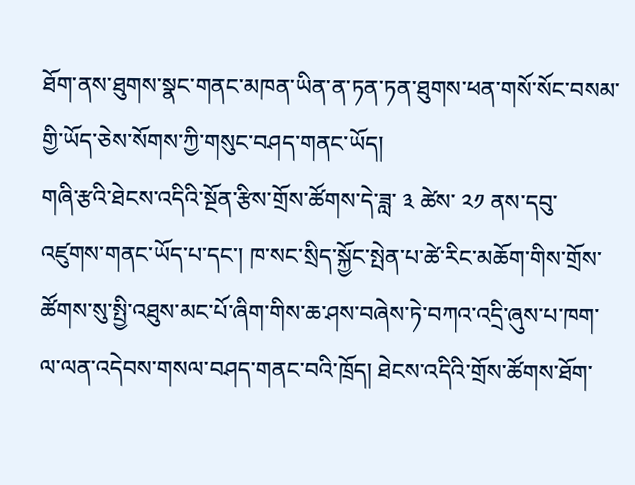ཐོག་ནས་ཐུགས་སྣང་གནང་མཁན་ཡིན་ན་ཏན་ཏན་ཐུགས་ཕན་གསོ་སོང་བསམ་གྱི་ཡོད་ཅེས་སོགས་ཀྱི་གསུང་བཤད་གནང་ཡོད།
གཞི་རྩའི་ཐེངས་འདིའི་སྔོན་རྩིས་གྲོས་ཚོགས་དེ་ཟླ་ ༣ ཚེས་ ༢༡ ནས་དབུ་འཛུགས་གནང་ཡོད་པ་དང་། ཁ་སང་སྲིད་སྐྱོང་སྤེན་པ་ཚེ་རིང་མཆོག་གིས་གྲོས་ཚོགས་སུ་སྤྱི་འཐུས་མང་པོ་ཞིག་གིས་ཆ་ཤས་བཞེས་ཏེ་བཀའ་འདྲི་ཞུས་པ་ཁག་ལ་ལན་འདེབས་གསལ་བཤད་གནང་བའི་ཁྲོད། ཐེངས་འདིའི་གྲོས་ཚོགས་ཐོག་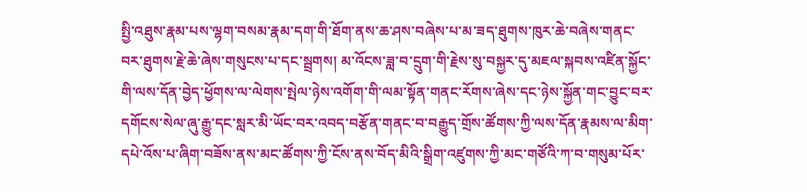སྤྱི་འཐུས་རྣམ་པས་ལྷག་བསམ་རྣམ་དག་གི་ཐོག་ནས་ཆ་ཤས་བཞེས་པ་མ་ཟད་ཐུགས་ཁུར་ཆེ་བཞེས་གནང་བར་ཐུགས་རྗེ་ཆེ་ཞེས་གསུངས་པ་དང་སྦྲགས། མ་འོངས་ཟླ་བ་དྲུག་གི་རྗེས་སུ་བསྐྱར་དུ་མཇལ་སྐབས་འཛིན་སྐྱོང་གི་ལས་དོན་བྱེད་ཕྱོགས་ལ་ལེགས་སྤེལ་ཉེས་འགོག་གི་ལམ་སྟོན་གནང་རོགས་ཞེས་དང་ཉེས་སྐྱོན་གང་བྱུང་བར་དགོངས་སེལ་ཞུ་རྒྱུ་དང་སླར་མི་ཡོང་བར་འབད་བརྩོན་གནང་བ་བརྒྱུད་གྲོས་ཚོགས་ཀྱི་ལས་དོན་རྣམས་ལ་མིག་དཔེ་འོས་པ་ཞིག་བཟོས་ནས་མང་ཚོགས་ཀྱི་ངོས་ནས་བོད་མིའི་སྒྲིག་འཛུགས་ཀྱི་མང་གཙོའི་ཀ་བ་གསུམ་པོར་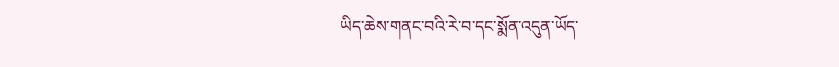ཡིད་ཆེས་གནང་བའི་རེ་བ་དང་སྨོན་འདུན་ཡོད་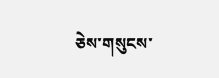ཅེས་གསུངས་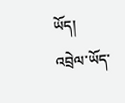ཡོད།
འབྲེལ་ཡོད་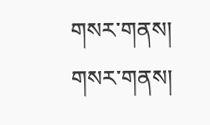གསར་གནས།
གསར་གནས།